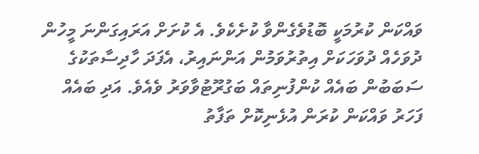ވައްކަން ކުރުމަކީ ބޮޑުވެގެންވާ ކުށެކެވެ. އެ ކުށަށް އަރައިގަންނަ މީހުން ދުވަހެއް ދުވަހަކަށް އިތުރުވަމުން އަންނައިރު، އެފަދަ ހާދިސާތަކުގެ ސަބަބުން ބައެއް ކުންފުނިތައް ބަގުރޫޓުވާވަރު ވެއެވެ. އަދި ބައެއް ފަހަރު ވައްކަން ކުރަން އުޅެނިކޮށް ތަފާތު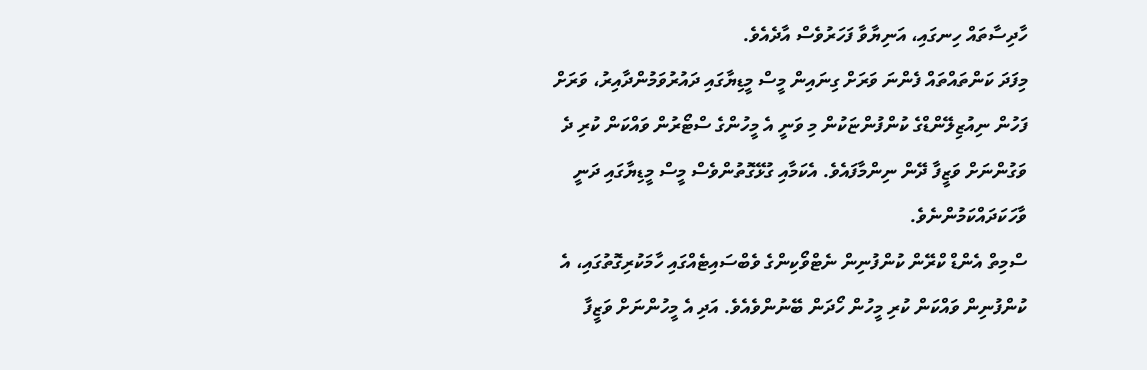ހާދިސާތައް ހިނގައި، އަނިޔާވާ ފަހަރުވެސް އާދެއެވެ.
މިފަދަ ކަންތައްތައް ފެންނަ ވަރަށް ގިނައިން މީސް މީޑިޔާގައި ދައުރުވަމުންދާއިރު، ވަރަށް ފަހުން ނިއުޒިލޭންޑްގެ ކުންފުންޏަކުން މި ވަނީ އެ މީހުންގެ ސްޓޯރުން ވައްކަން ކުރި ދެ ވަގުންނަށް ވަޒީފާ ދޭން ނިންމާފައެވެ. އެކަމާއި ގުޅޭގޮތުންވެސް މީސް މީޑިޔާގައި ދަނީ ވާހަކަދައްކަމުންނެވެ.
ސްމިތް އެންޑް ކްރޭން ކުންފުނިން ނެޓްވޯކިންގެ ވެބްސައިޓެއްގައި ހާމަކުރިގޮތުގައި، އެ ކުންފުނިން ވައްކަން ކުރި މީހުން ހޯދަން ބޭނުންވެއެވެ. އަދި އެ މީހުންނަށް ވަޒީފާ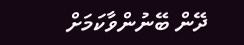ދޭން ބޭނުންވާކަމަށް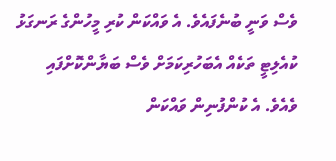ވެސް ވަނީ ބުނެފައެވެ. އެ ވައްކަން ކުރި މީހުންގެ ރަނގަޅު ކުއެލިޓީ ތަކެއް އެބަހުރިކަމަށް ވެސް ބަޔާންކޮށްފައި ވެއެވެ. އެ ކުންފުނިން ވައްކަން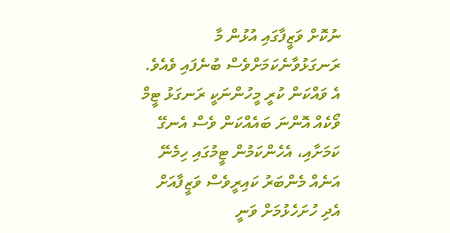ނުކޮށް ވަޒީފާގައި އުޅުން މާ ރަނގަޅުވާނެކަމަށްވެސް ބުނެފައި ވެއެވެ.
އެ ވައްކަން ކުރީ މީހުންނަކީ ރަނގަޅު ޓީމް ވޯކެއް އޮންނަ ބައެއްކަން ވެސް އެނގޭ ކަމަށާއި، އެހެންކަމުން ޓީމުގައި ހިމެނޭ އަނެއް މެންބަރު ކައިރީވެސް ވަޒީފާއަށް އެދި ހުށަހެޅުމަށް ވަނީ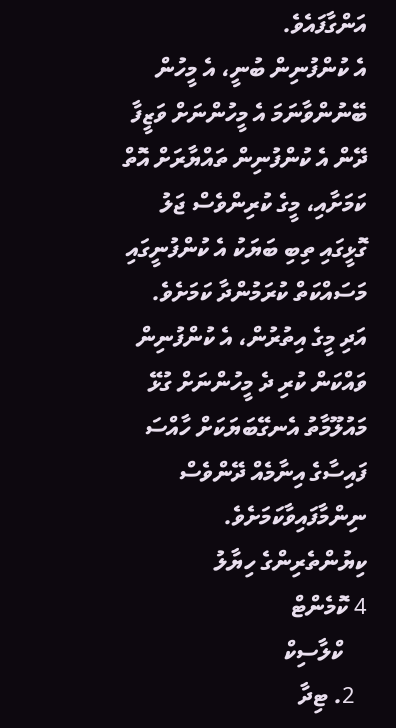އަންގާފައެވެ.
އެ ކުންފުނިން ބުނީ، އެ މީހުން ބޭނުންވާނަމަ އެ މީހުންނަށް ވަޒީފާ ދޭން އެ ކުންފުނިން ތައްޔާރަށް އޮތް ކަމަށާއި، މީގެ ކުރިންވެސް ޖަލު ގޮޅީގައި ތިބި ބަޔަކު އެ ކުންފުނީގައި މަސައްކަތް ކުރަމުންދާ ކަމަށެވެ. އަދި މީގެ އިތުރުން، އެ ކުންފުނިން ވައްކަން ކުރި ދެ މީހުންނަށް ގުޅޭ މައުލޫމާތު އެނގޭބަޔަކަށް ހާއްސަ ފައިސާގެ އިނާމެއް ދޭންވެސް ނިންމާފައިވާކަމަށެވެ.
ކިޔުންތެރިންގެ ހިޔާލު
4 ކޮމެންޓް
    ކްލާސިކް
  2. ޓިދާ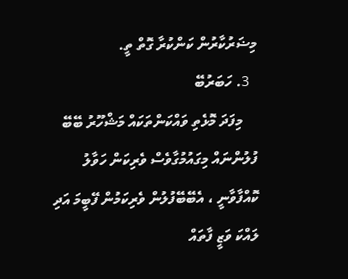މިޟަރުކާރުން ކަންކުރާ ގޮތް ތީ.
  3. ހަބަރުބޭ
    މިފަދަ މޮޅެތި ވައްކަންތަކައް މަޝްހޫރު ބޭބޭ ފުލުންނައް މިގައުމުގާވެސް ވެރިކަން ހަވާލު ކޮއްފާވާނީ ، އެބޭބޭފުލުން ވެރިކަމުން ފޭބީމަ އަދި ލައްކަ ވަޒީ ފާތައް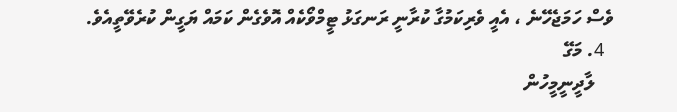ވެސް ހަމަޖެހޭނެ ، އެއީ ވެރިކަމުގާ ކުރާނީ ރަނގަޅު ޓީމްވޯކެއް އޮވެގެން ކަމައް ޔަގީން ކުރެވޭތީއެވެ.
  4. މަގޭ
    ލާދީނީމީހުން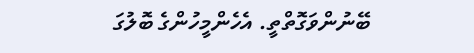ބޭނުންވަގޮތްތީ. އެހެންމީހުންގެ ބޮލުގަ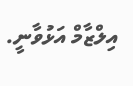އިލްޒާމް އަޅުވާނީ.